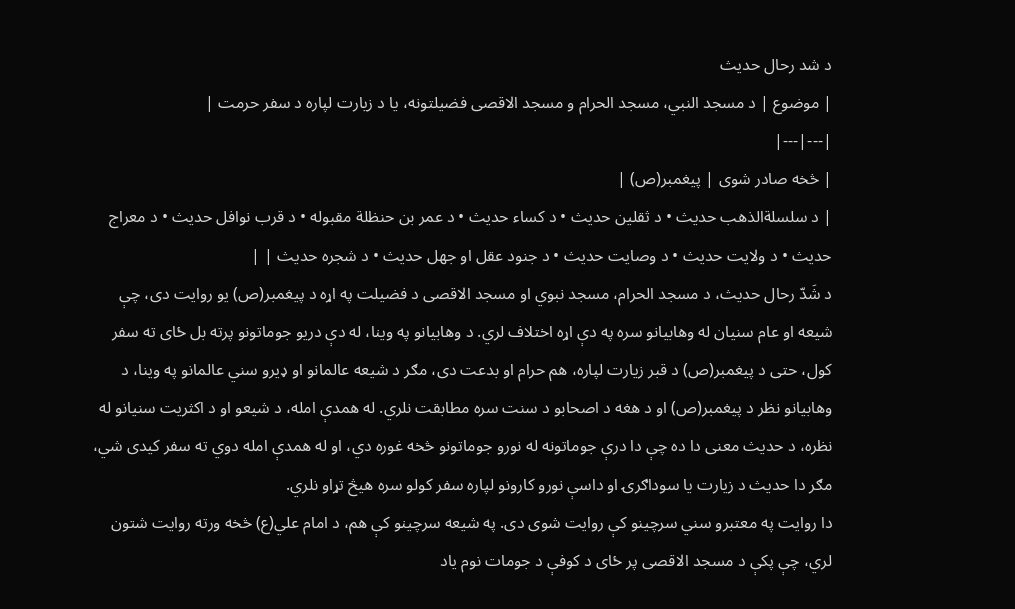د شد رحال حدیث
| موضوع | د مسجد النبي، مسجد الحرام و مسجد الاقصی فضیلتونه، یا د زیارت لپاره د سفر حرمت |
|---|---|
| څخه صادر شوی | پیغمبر(ص) |
| د سلسلةالذهب حدیث • د ثقلین حدیث • د کساء حدیث • د عمر بن حنظلة مقبوله • د قرب نوافل حدیث • د معراج حدیث • د ولایت حدیث • د وصایت حدیث • د جنود عقل او جهل حدیث • د شجره حدیث | |
د شَدّ رحال حدیث، د مسجد الحرام، مسجد نبوي او مسجد الاقصی د فضیلت په اړه د پیغمبر(ص) یو روایت دی، چې شیعه او عام سنیان له وهابیانو سره په دې اړه اختلاف لري. د وهابیانو په وینا، له دې دریو جوماتونو پرته بل ځای ته سفر کول، حتی د پیغمبر(ص) د قبر زیارت لپاره، هم حرام او بدعت دی، مګر د شیعه عالمانو او ډیرو سني عالمانو په وینا، د وهابیانو نظر د پیغمبر(ص) او د هغه د اصحابو د سنت سره مطابقت نلري. له همدې امله، د شیعو او د اکثریت سنیانو له نظره، د حدیث معنی دا ده چې دا درې جوماتونه له نورو جوماتونو څخه غوره دي، او له همدې امله دوي ته سفر کیدی شي، مګر دا حدیث د زیارت یا سوداګرۍ او داسې نورو کارونو لپاره سفر کولو سره هیڅ تړاو نلري.
دا روایت په معتبرو سني سرچینو کې روایت شوی دی. په شیعه سرچینو کې هم، د امام علي(ع) څخه ورته روایت شتون لري، چې پکې د مسجد الاقصی پر ځای د کوفې د جومات نوم یاد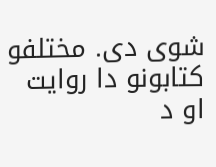شوی دی. مختلفو کتابونو دا روایت او د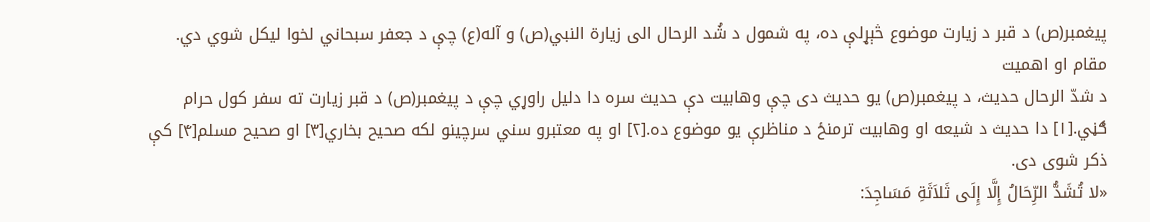پیغمبر(ص) د قبر د زیارت موضوع څېړلې ده، په شمول د شُد الرحال الی زیارة النبي(ص) و آله(ع) چې د جعفر سبحاني لخوا لیکل شوي دي.
مقام او اهمیت
د شدّ الرحال حدیث، د پیغمبر(ص) یو حدیث دی چې وهابیت دې حدیث سره دا دلیل راوړي چې د پیغمبر(ص) د قبر زیارت ته سفر کول حرام ګڼي.[۱] دا حدیث د شیعه او وهابیت ترمنځ د مناظرې یو موضوع ده.[۲] او په معتبرو سني سرچینو لکه صحیح بخاري[۳] او صحیح مسلم[۴] کې ذکر شوی دی.
«لا تُشَدُّ الرِّحَالُ إِلَّا إِلَى ثَلاَثَةِ مَسَاجِدَ: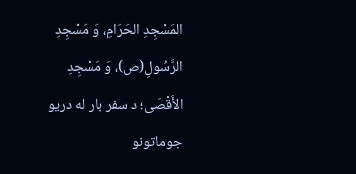المَسْجِدِ الحَرَامِ، وَ مَسْجِدِ الرَّسُولِ(ص)، وَ مَسْجِدِ الأَقْصَى؛ د سفر بار له دریو جوماتونو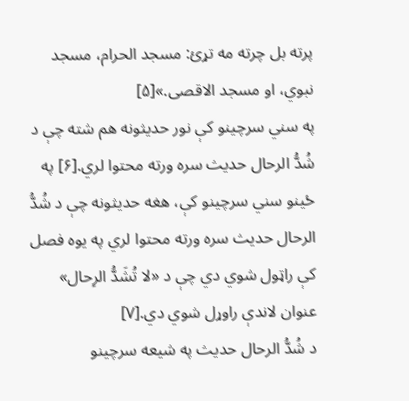پرته بل چرته مه تړئ: مسجد الحرام، مسجد نبوي، او مسجد الاقصی.»[۵]
په سني سرچینو کې نور حدیثونه هم شته چې د شُدُّ الرحال حدیث سره ورته محتوا لري.[۶] په ځینو سني سرچینو کې، هغه حدیثونه چې د شُدُّ الرحال حدیث سره ورته محتوا لري په یوه فصل کې راټول شوي دي چې د «لا تُشَدُّ الرِحال» عنوان لاندې راوړل شوي دي.[۷]
د شُدُّ الرحال حديث په شيعه سرچينو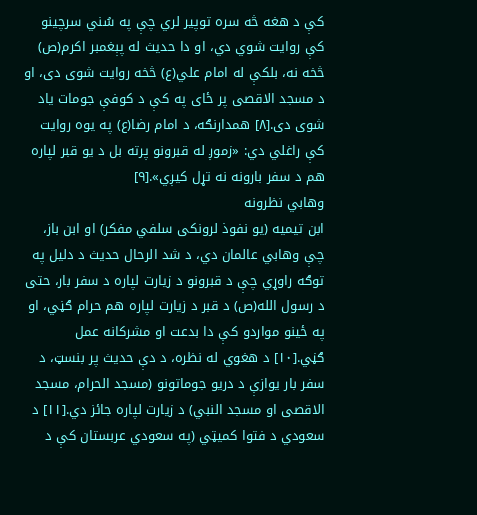کې د هغه څه سره توپير لري چې په سُني سرچينو کې روايت شوي دي، او دا حديث له پېغمبر اکرم(ص) څخه نه، بلکې له امام علي(ع) څخه روايت شوی دی، او د مسجد الاقصی پر ځای په کې د کوفې جومات ياد شوی دی.[۸] همدارنګه، د امام رضا(ع) په يوه روايت کې راغلي دي: «زموږ له قبرونو پرته بل د یو قبر لپاره هم د سفر بارونه نه تړل کیږي».[۹]
وهابي نظرونه
ابن تیمیه (یو نفوذ لرونکی سلفي مفکر) او ابن باز، چې وهابي عالمان دي، د شد الرحال حدیث د دلیل په توګه راوړي چې د قبرونو د زیارت لپاره د سفر بار، حتی د رسول الله(ص) د قبر د زیارت لپاره هم حرام ګڼي، او په ځینو مواردو کې دا بدعت او مشرکانه عمل ګڼي.[۱۰] د هغوي له نظره، د دې حدیث پر بنسټ، د سفر بار یوازې د دریو جوماتونو (مسجد الحرام، مسجد الاقصی او مسجد النبي) د زیارت لپاره جائز دي.[۱۱] د سعودي د فتوا کمیټي (په سعودي عربستان کې د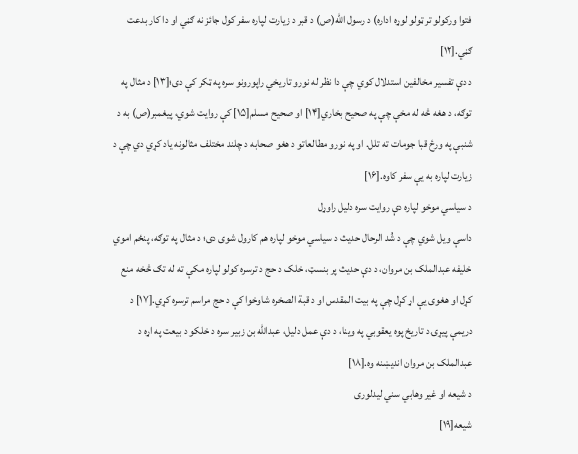فتوا ورکولو تر ټولو لوړه اداره) د رسول الله(ص) د قبر د زیارت لپاره سفر کول جائز نه ګڼي او دا کار بدعت ګڼي.[۱۲]
د دې تفسیر مخالفین استدلال کوي چې دا نظر له نورو تاریخي راپورونو سره په ټکر کې دی؛[۱۳] د مثال په توګه، د هغه څه له مخې چې په صحیح بخاري[۱۴] او صحیح مسلم[۱۵] کې روایت شوي، پیغمبر(ص) به د شنبې په ورځ قبا جومات ته تلل. او په نورو مطالعاتو د هغو صحابه د چلند مختلف مثالونه یاد کړي دي چې د زیارت لپاره به یې سفر کاوه.[۱۶]
د سیاسي موخو لپاره دې روایت سره دلیل راوړل
داسې ویل شوي چې د شُد الرحال حدیث د سیاسي موخو لپاره هم کارول شوی دی؛ د مثال په توګه، پنځم اموي خلیفه عبدالملک بن مروان، د دې حدیث پر بنسټ، خلک د حج د ترسره کولو لپاره مکې ته له تګ څخه منع کړل او هغوی یې اړ کړل چې په بیت المقدس او د قبة الصخره شاوخوا کې د حج مراسم ترسره کړي.[۱۷] د دریمې پیړۍ د تاریخ پوه یعقوبي په وینا، د دې عمل دلیل، عبدالله بن زبیر سره د خلکو د بیعت په اړه د عبدالملک بن مروان اندیښنه وه.[۱۸]
د شیعه او غیر وهابي سني لیدلوری
شیعه[۱۹]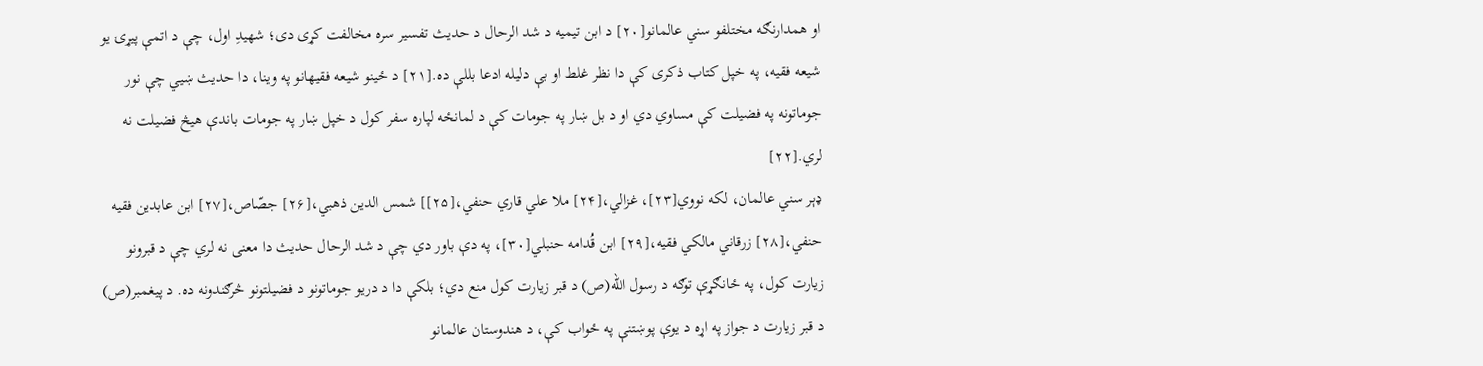او همدارنګه مختلفو سني عالمانو[۲۰] د ابن تیمیه د شد الرحال د حدیث تفسیر سره مخالفت کړی دی؛ شهیدِ اول، چې د اتمې پیړۍ یو شیعه فقیه، په خپل کتاب ذکری کې دا نظر غلط او بې دلیله ادعا بللې ده.[۲۱] د ځینو شیعه فقیهانو په وینا، دا حدیث ښیي چې نور جوماتونه په فضیلت کې مساوي دي او د بل ښار په جومات کې د لمانځه لپاره سفر کول د خپل ښار په جومات باندې هیڅ فضیلت نه لري.[۲۲]
ډېر سني عالمان، لکه نووي[۲۳]، غزالي،[۲۴] ملا علي قاري حنفي،[۲۵]] شمس الدين ذهبي،[۲۶] جصّاص،[۲۷] ابن عابدین فقيه حنفي،[۲۸] زرقاني مالکي فقیه،[۲۹] ابن قُدامه حنبلي[۳۰]، په دې باور دي چې د شد الرحال حدیث دا معنی نه لري چې د قبرونو زیارت کول، په ځانګړې توګه د رسول الله(ص) د قبر زیارت کول منع دي؛ بلکې دا د دریو جوماتونو د فضیلتونو څرګندونه ده. د پیغمبر(ص) د قبر زیارت د جواز په اړه د یوې پوښتنې په ځواب کې، د هندوستان عالمانو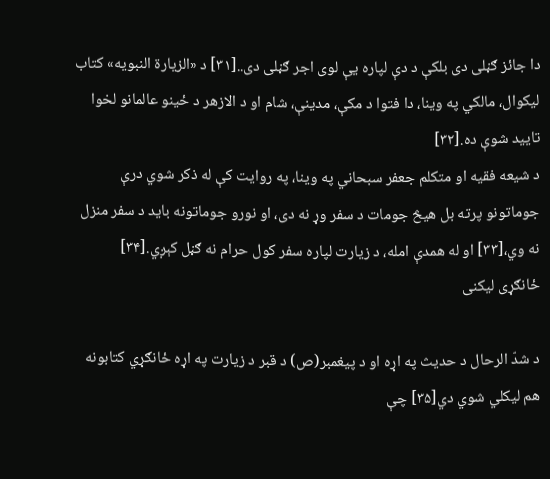دا جائز ګڼلی دی بلکې د دې لپاره یې لوی اجر ګڼلی دی..[۳۱] د «الزیارة النبویه» کتاب لیکوال، مالکي په وینا، دا فتوا د مکې، مدینې، شام او د الازهر د ځینو عالمانو لخوا تایید شوې ده.[۳۲]
د شيعه فقيه او متکلم جعفر سبحاني په وينا، په روايت کې له ذکر شوي درې جوماتونو پرته بل هيڅ جومات د سفر وړ نه دی، او نورو جوماتونه بايد د سفر منزل نه وي،[۳۳] او له همدې امله، د زيارت لپاره سفر کول حرام نه ګڼل کېږي.[۳۴]
ځانګړی لیکنی

د شدّ الرحال د حدیث په اړه او د پيغمبر(ص) د قبر د زیارت په اړه ځانګړي کتابونه هم لیکلي شوي دي[۳۵] چې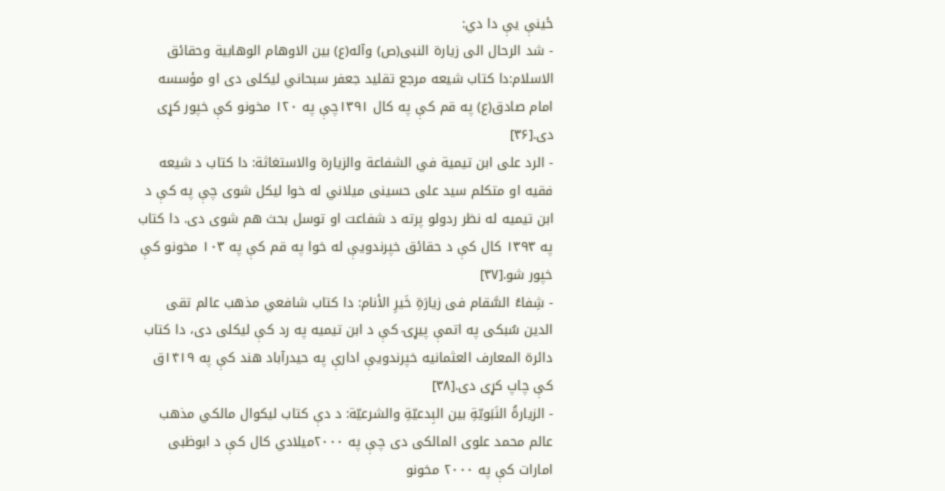ځینې یې دا دي:
- شد الرحال الی زیارة النبی(ص) وآله(ع) بین الاوهام الوهابیة وحقائق الاسلام:دا کتاب شیعه مرجع تقلید جعفر سبحاني لیکلی دی او مؤسسه امام صادق(ع) په قم کې په کال ۱۳۹۱چې په ۱۲۰ مخونو کې خپور کړی دی.[۳۶]
- الرد علی ابن تیمیة في الشفاعة والزیارة والاستغاثة: دا کتاب د شیعه فقیه او متکلم سید علی حسینی میلاني له خوا لیکل شوی چې په کې د ابن تیمیه له نظر ردولو پرته د شفاعت او توسل بحث هم شوی دی. دا کتاب په ۱۳۹۳ کال کې د حقائق خپرندویې له خوا په قم کې په ۱۰۳ مخونو کې خپور شو.[۳۷]
- شِفاءُ السَّقام فی زیارَةِ خَیرِ الأنام: دا کتاب شافعي مذهب عالم تقی الدین سُبکی په اتمې پيړۍ کې د ابن تیمیه په رد کې لیکلی دی، دا کتاب دائرة المعارف العثمانیه خپرندویې ادارې په حیدرآباد هند کې په ۱۴۱۹ق کې چاپ کړی دی.[۳۸]
- الزيارةُ النَبَويّةِ بين البِدعيّةِ والشرعيّة: د دې کتاب لیکوال مالکي مذهب عالم محمد علوی المالکی دی چې په ۲۰۰۰میلادي کال کې د ابوظبی امارات کې په ۲۰۰۰ مخونو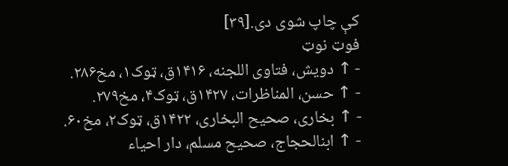کې چاپ شوی دی.[۳۹]
فوټ نوټ
- ↑ دویش، فتاوی اللجنه، ۱۴۱۶ق، ټوک۱، مخ۲۸۶.
- ↑ حسن، المناظرات، ۱۴۲۷ق، ټوک۴، مخ۲۷۹.
- ↑ بخاری، صحیح البخاری، ۱۴۲۲ق، ټوک۲، مخ۶۰.
- ↑ ابنالحجاج، صحیح مسلم، دار احیاء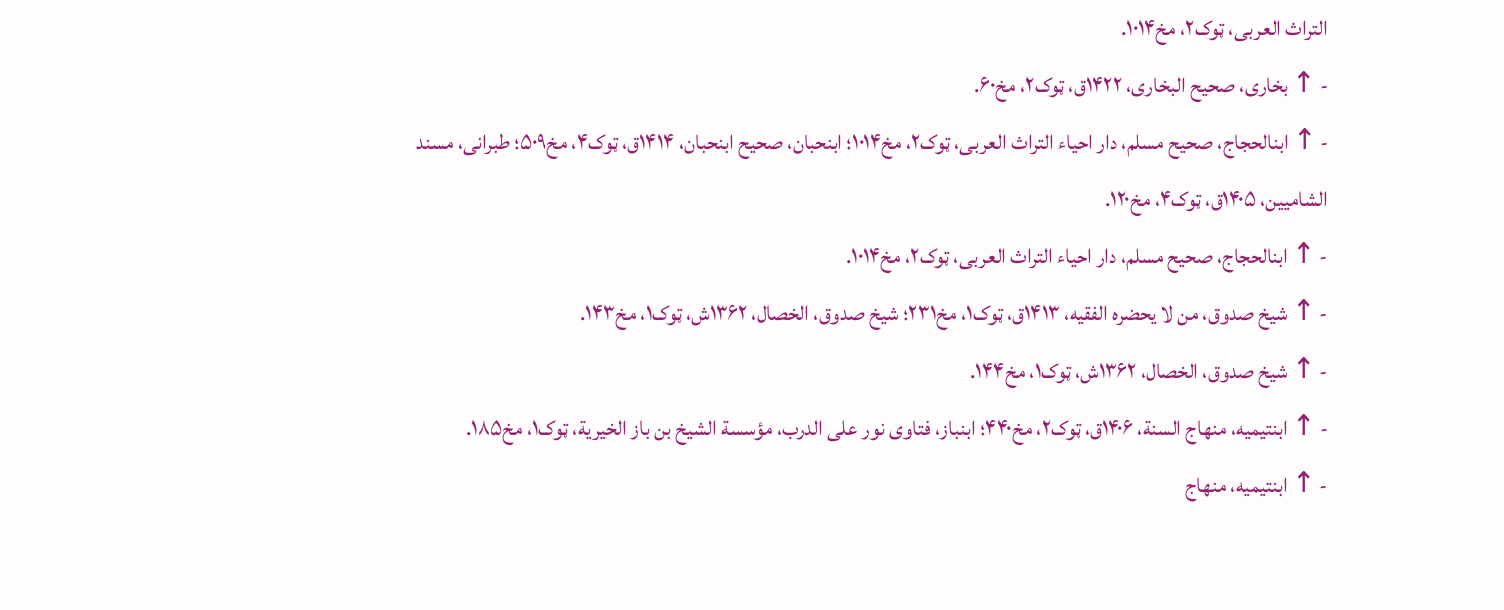التراث العربی، ټوک۲، مخ۱۰۱۴.
- ↑ بخاری، صحیح البخاری، ۱۴۲۲ق، ټوک۲، مخ۶۰.
- ↑ ابنالحجاج، صحیح مسلم، دار احیاء التراث العربی، ټوک۲، مخ۱۰۱۴؛ ابنحبان، صحیح ابنحبان، ۱۴۱۴ق، ټوک۴، مخ۵۰۹؛ طبرانی، مسند الشامیین، ۱۴۰۵ق، ټوک۴، مخ۱۲۰.
- ↑ ابنالحجاج، صحیح مسلم، دار احیاء التراث العربی، ټوک۲، مخ۱۰۱۴.
- ↑ شیخ صدوق، من لا یحضره الفقیه، ۱۴۱۳ق، ټوک۱، مخ۲۳۱؛ شیخ صدوق، الخصال، ۱۳۶۲ش، ټوک۱، مخ۱۴۳.
- ↑ شیخ صدوق، الخصال، ۱۳۶۲ش، ټوک۱، مخ۱۴۴.
- ↑ ابنتیمیه، منهاج السنة، ۱۴۰۶ق، ټوک۲، مخ۴۴۰؛ ابنباز، فتاوى نور على الدرب، مؤسسة الشیخ بن باز الخیریة، ټوک۱، مخ۱۸۵.
- ↑ ابنتیمیه، منهاج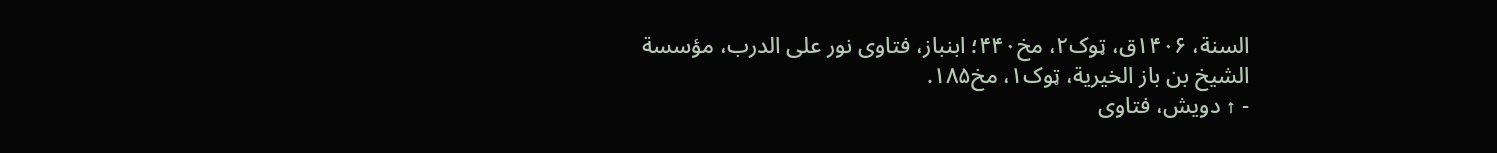السنة، ۱۴۰۶ق، ټوک۲، مخ۴۴۰؛ ابنباز، فتاوى نور على الدرب، مؤسسة الشیخ بن باز الخیریة، ټوک۱، مخ۱۸۵.
- ↑ دویش، فتاوی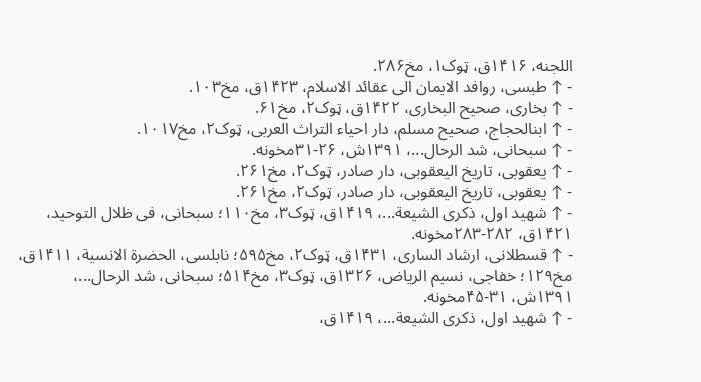اللجنه، ۱۴۱۶ق، ټوک۱، مخ۲۸۶.
- ↑ طبسی، روافد الایمان الی عقائد الاسلام، ۱۴۲۳ق، مخ۱۰۳.
- ↑ بخاری، صحیح البخاری، ۱۴۲۲ق، ټوک۲، مخ۶۱.
- ↑ ابنالحجاج، صحیح مسلم، دار احیاء التراث العربی، ټوک۲، مخ۱۰۱۷.
- ↑ سبحانی، شد الرحال...، ۱۳۹۱ش، ۲۶-۳۱مخونه.
- ↑ یعقوبی، تاریخ الیعقوبی، دار صادر، ټوک۲، مخ۲۶۱.
- ↑ یعقوبی، تاریخ الیعقوبی، دار صادر، ټوک۲، مخ۲۶۱.
- ↑ شهید اول، ذکری الشیعة...، ۱۴۱۹ق، ټوک۳، مخ۱۱۰؛ سبحانی، فی ظلال التوحید، ۱۴۲۱ق، ۲۸۲-۲۸۳مخونه.
- ↑ قسطلانی، ارشاد الساری، ۱۴۳۱ق، ټوک۲، مخ۵۹۵؛ نابلسی، الحضرة الانسیة، ۱۴۱۱ق، مخ۱۲۹؛ خفاجی، نسیم الریاض، ۱۳۲۶ق، ټوک۳، مخ۵۱۴؛ سبحانی، شد الرحال...، ۱۳۹۱ش، ۳۱-۴۵مخونه.
- ↑ شهید اول، ذکری الشیعة...، ۱۴۱۹ق،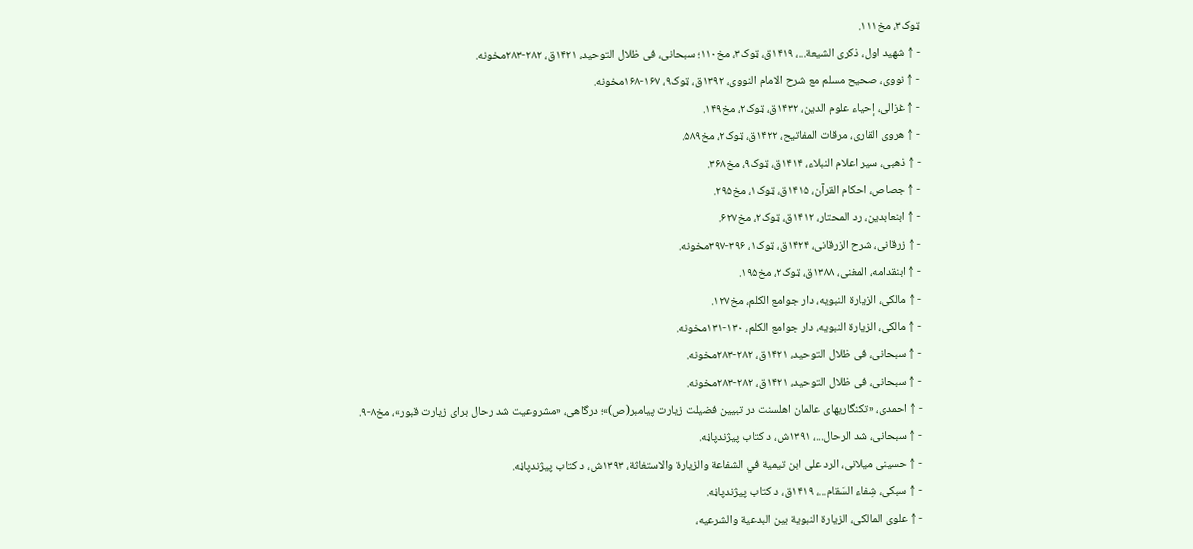ټوک۳، مخ۱۱۱.
- ↑ شهید اول، ذکری الشیعة...، ۱۴۱۹ق، ټوک۳، مخ۱۱۰؛ سبحانی، فی ظلال التوحید، ۱۴۲۱ق، ۲۸۲-۲۸۳مخونه.
- ↑ نووی، صحیح مسلم مع شرح الامام النووی، ۱۳۹۲ق، ټوک۹، ۱۶۷-۱۶۸مخونه.
- ↑ غزالی، إحیاء علوم الدین، ۱۴۳۲ق، ټوک۲، مخ۱۴۹.
- ↑ هروی القاری، مرقات المفاتیح، ۱۴۲۲ق، ټوک۲، مخ۵۸۹.
- ↑ ذهبی، سیر اعلام النبلاء، ۱۴۱۴ق، ټوک۹، مخ۳۶۸.
- ↑ جصاص، احکام القرآن، ۱۴۱۵ق، ټوک۱، مخ۲۹۵.
- ↑ ابنعابدین، رد المحتار، ۱۴۱۲ق، ټوک۲، مخ۶۲۷.
- ↑ زرقانی، شرح الزرقانی، ۱۴۲۴ق، ټوک۱، ۳۹۶-۳۹۷مخونه.
- ↑ ابنقدامه، المغنی، ۱۳۸۸ق، ټوک۲، مخ۱۹۵.
- ↑ مالکی، الزیارة النبویه، دار جوامع الکلم، مخ۱۲۷.
- ↑ مالکی، الزیارة النبویه، دار جوامع الکلم، ۱۳۰-۱۳۱مخونه.
- ↑ سبحانی، فی ظلال التوحید، ۱۴۲۱ق، ۲۸۲-۲۸۳مخونه.
- ↑ سبحانی، فی ظلال التوحید، ۱۴۲۱ق، ۲۸۲-۲۸۳مخونه.
- ↑ احمدی، «تکنگاریهای عالمان اهلسنت در تبیین فضیلت زیارت پیامبر(ص)»؛ درگاهی، «مشروعیت شد رحال برای زیارت قبور»، مخ۸-۹.
- ↑ سبحانی، شد الرحال...، ۱۳۹۱ش، د کتاب پیژندپاڼه.
- ↑ حسینی میلانی، الرد علی ابن تیمیة في الشفاعة والزیارة والاستغاثة، ۱۳۹۳ش، د کتاب پیژندپاڼه.
- ↑ سبکی، شِفاء السَقام...، ۱۴۱۹ق، د کتاب پیژندپاڼه.
- ↑ علوی المالکی، الزیارة النبویة بین البدعیة والشرعیه،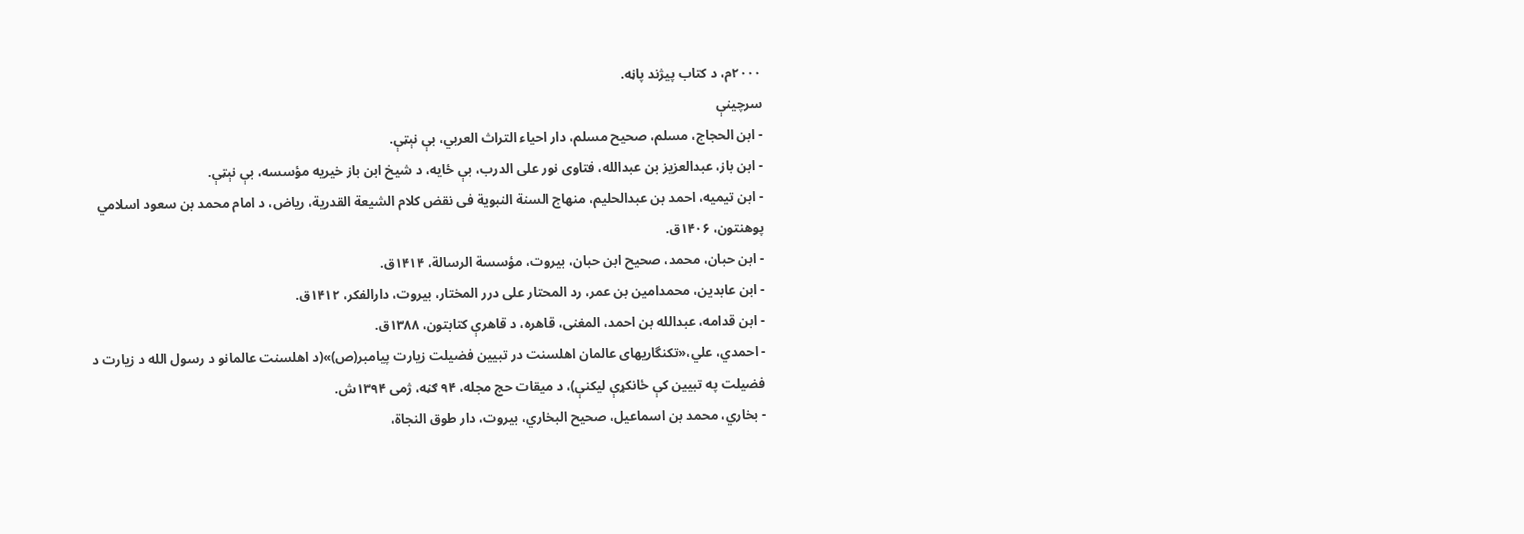۲۰۰۰م، د کتاب پیژند پاڼه.
سرچينې
- ابن الحجاج، مسلم، صحیح مسلم، دار احیاء التراث العربي، بې نېټې.
- ابن باز، عبدالعزیز بن عبدالله، فتاوی نور علی الدرب، بې ځایه، د شیخ ابن باز خیریه مؤسسه، بې نېټې.
- ابن تیمیه، احمد بن عبدالحلیم، منهاج السنة النبویة فی نقض کلام الشیعة القدریة، ریاض، د امام محمد بن سعود اسلامي پوهنتون، ۱۴۰۶ق.
- ابن حبان، محمد، صحیح ابن حبان، بیروت، مؤسسة الرسالة، ۱۴۱۴ق.
- ابن عابدین، محمدامین بن عمر، رد المحتار علی درر المختار، بیروت، دارالفکر، ۱۴۱۲ق.
- ابن قدامه، عبدالله بن احمد، المغنی، قاهره، د قاهرې کتابتون، ۱۳۸۸ق.
- احمدي، علي،«تکنگاریهای عالمان اهلسنت در تبیین فضیلت زیارت پیامبر(ص)»(د اهلسنت عالمانو د رسول الله د زیارت د فضیلت په تبیین کې ځانکړې لیکنې)، د میقات حج مجله، ۹۴ ګڼه، ژمی ۱۳۹۴ش.
- بخاري، محمد بن اسماعیل، صحیح البخاري، بیروت، دار طوق النجاة،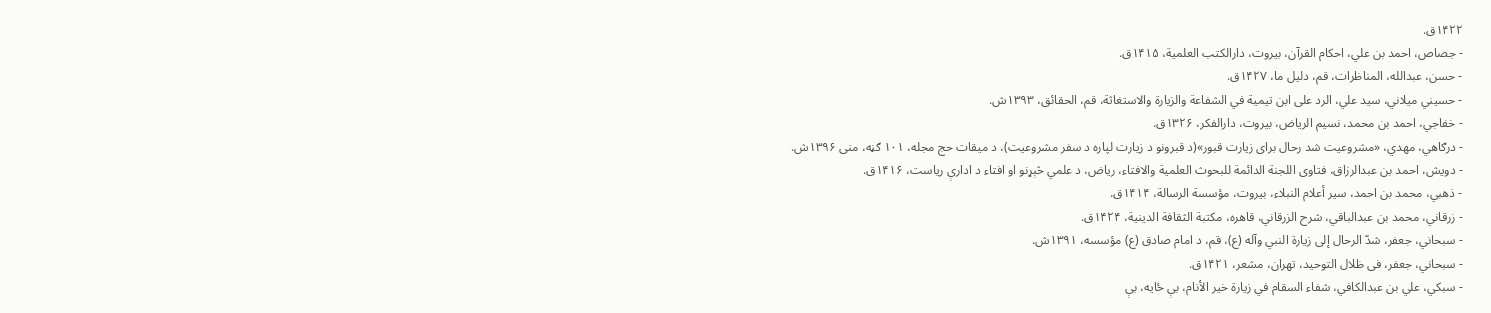۱۴۲۲ق.
- جصاص، احمد بن علي، احکام القرآن، بیروت، دارالکتب العلمیة، ۱۴۱۵ق.
- حسن، عبدالله، المناظرات، قم، دلیل ما، ۱۴۲۷ق.
- حسيني میلاني، سید علي، الرد علی ابن تیمیة في الشفاعة والزیارة والاستغاثة، قم، الحقائق، ۱۳۹۳ش.
- خفاجي، احمد بن محمد، نسیم الریاض، بیروت، دارالفکر، ۱۳۲۶ق.
- درګاهي، مهدي، «مشروعیت شد رحال برای زیارت قبور»(د قبرونو د زیارت لپاره د سفر مشروعیت)، د میقات حج مجله، ۱۰۱ ګڼه، منی ۱۳۹۶ش.
- دویش، احمد بن عبدالرزاق، فتاوی اللجنة الدائمة للبحوث العلمیة والافتاء، ریاض، د علمي څېړنو او افتاء د ادارې ریاست، ۱۴۱۶ق.
- ذهبي، محمد بن احمد، سیر أعلام النبلاء، بیروت، مؤسسة الرسالة، ۱۴۱۴ق.
- زرقاني، محمد بن عبدالباقي، شرح الزرقاني، قاهره، مکتبة الثقافة الدینیة، ۱۴۲۴ق.
- سبحاني، جعفر، شدّ الرحال إلی زیارة النبي وآله (ع)، قم، د امام صادق (ع) مؤسسه، ۱۳۹۱ش.
- سبحاني، جعفر، فی ظلال التوحید، تهران، مشعر، ۱۴۲۱ق.
- سبکي، علي بن عبدالکافي، شفاء السقام في زیارة خیر الأنام، بې ځایه، بې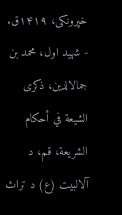خپرونکی، ۱۴۱۹ق.
- شهید اول، محمد بن جمالالدین، ذکری الشیعة في أحکام الشریعة، قم، د آلالبیت (ع) د تراث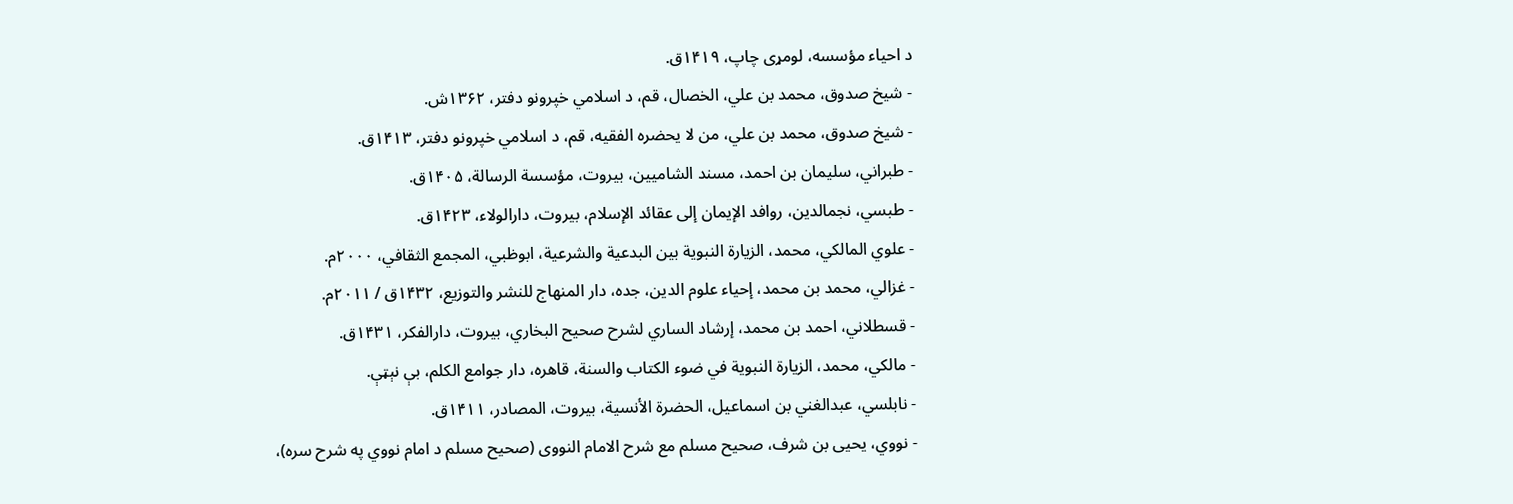د احیاء مؤسسه، لومړی چاپ، ۱۴۱۹ق.
- شیخ صدوق، محمد بن علي، الخصال، قم، د اسلامي خپرونو دفتر، ۱۳۶۲ش.
- شیخ صدوق، محمد بن علي، من لا یحضره الفقیه، قم، د اسلامي خپرونو دفتر، ۱۴۱۳ق.
- طبراني، سلیمان بن احمد، مسند الشامیین، بیروت، مؤسسة الرسالة، ۱۴۰۵ق.
- طبسي، نجمالدین، روافد الإیمان إلی عقائد الإسلام، بیروت، دارالولاء، ۱۴۲۳ق.
- علوي المالکي، محمد، الزیارة النبویة بین البدعیة والشرعیة، ابوظبي، المجمع الثقافي، ۲۰۰۰م.
- غزالي، محمد بن محمد، إحياء علوم الدین، جده، دار المنهاج للنشر والتوزیع، ۱۴۳۲ق / ۲۰۱۱م.
- قسطلاني، احمد بن محمد، إرشاد الساري لشرح صحیح البخاري، بیروت، دارالفکر، ۱۴۳۱ق.
- مالکي، محمد، الزیارة النبویة في ضوء الکتاب والسنة، قاهره، دار جوامع الکلم، بې نېټې.
- نابلسي، عبدالغني بن اسماعیل، الحضرة الأنسیة، بیروت، المصادر، ۱۴۱۱ق.
- نووي، یحیی بن شرف، صحیح مسلم مع شرح الامام النووی (صحیح مسلم د امام نووي په شرح سره)،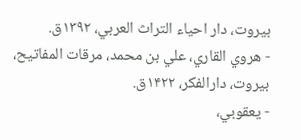بیروت، دار احیاء التراث العربي، ۱۳۹۲ق.
- هروي القاري، علي بن محمد، مرقات المفاتیح، بیروت، دارالفکر، ۱۴۲۲ق.
- یعقوبي،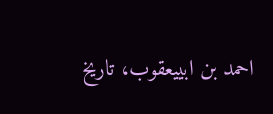احمد بن ابيیعقوب، تاریخ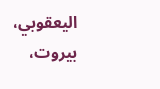الیعقوبي، بیروت،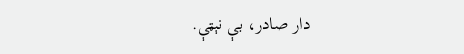دار صادر، بې نېټې.